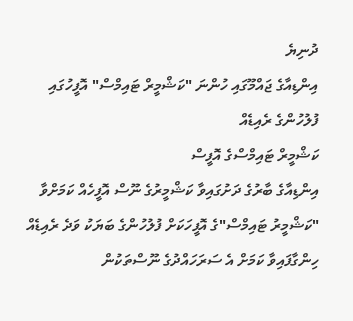ދުނިޔެ
އިންޑިއާގެ ޖައްމޫގައި ހުންނަ "ކަޝްމީރް ޓައިމްސް" އޮފީހުގައި ފުލުހުންގެ ރެއިޑެއް
ކަޝްމީރް ޓައިމްސްގެ އޮފީސް
އިންޑިއާގެ ބާރުގެ ދަށުގައިވާ ކަޝްމީރުގެ ނޫސް އޮފީހެއް ކަމަށްވާ "ކަޝްމީރު ޓައިމްސް"ގެ އޮފީހަކަށް ފުލުހުންގެ ބަޔަކު ވަދެ ރެއިޑެއް ހިންގާފައިވާ ކަމަށް އެ ސަރަހައްދުގެ ނޫސްތަކުން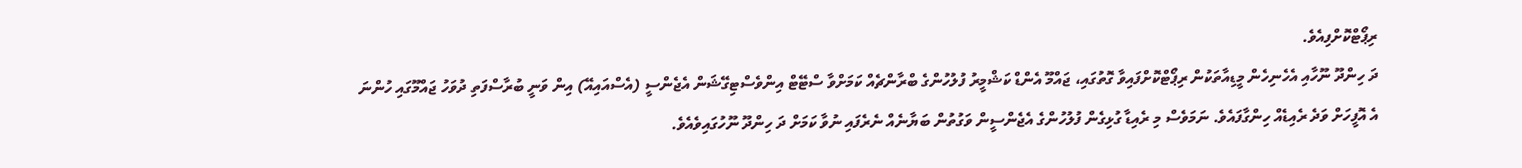ރިޕޯޓްކޮށްފިއެވެ.
ދަ ހިންދޫ ނޫހާއި އެހެނިހެން މީޑިއާތަކުން ރިޕޯޓްކޮށްފައިވާ ގޮތުގައި، ޖައްމޫ އެންޑް ކަޝްމީރު ފުލުހުންގެ ބްރާންޗެއް ކަމަށްވާ ސްޓޭޓް އިންވެސްޓިގޭޝަން އެޖެންސީ (އެސްއައިއޭ) އިން ވަނީ ބުރާސްފަތި ދުވަހު ޖައްމޫގައި ހުންނަ އެ އޮފީހަށް ވަދެ ރެއިޑެއް ހިންގާފައެވެ. ނަމަވެސް މި ރެއިޑާ ގުޅިގެން ފުލުހުންގެ އެޖެންސީން ވަގުތުން ބަޔާނެއް ނެރެފައި ނުވާ ކަމަށް ދަ ހިންދޫ ނޫހުގައިވެއެވެ.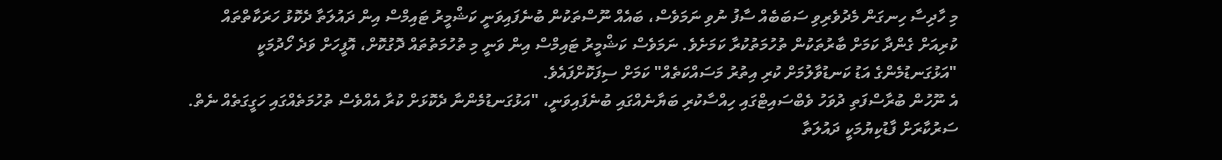މި ހާދިސާ ހިނގަން މެދުވެރިވި ސަބަބެއް ސާފު ނުވި ނަމަވެސް، ބައެއް ނޫސްތަކުން ބުނެފައިވަނީ ކަޝްމީރު ޓައިމްސް އިން ދައުލަތާ ދެކޮޅު ހަރަކާތްތައް ކުރިއަށް ގެންދާ ކަމަށް ބާރުތަކުން ތުހުމަތުކުރާ ކަމަށެވެ. ނަމަވެސް ކަޝްމީރު ޓައިމްސް އިން ވަނީ މި ތުހުމަތުތައް ދޮގުކޮށް، އޮފީހަށް ވަދެ ހޯދުމަކީ "އަޅުގަނޑުމެންގެ އަޑު ކަނޑުވާލުމަށް ކުރި އިތުރު މަސައްކަތެއް" ކަމަށް ސިފަކޮށްފައެވެ.
އެ ނޫހުން ބުރާސްފަތި ދުވަހު ވެބްސައިޓްގައި ހިއްސާކުރި ބަޔާނެއްގައި ބުނެފައިވަނީ، "އަޅުގަނޑުމެންނާ ދެކޮޅަށް ކުރާ އެއްވެސް ތުހުމަތެއްގައި ހަގީގަތެއް ނެތް. ސަރުކާރަށް ފާޑުކިޔުމަކީ ދައުލަތާ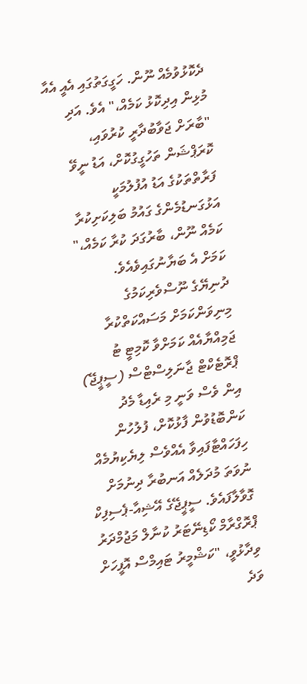ދެކޮޅުވުމެއް ނޫން. ހަގީގަތުގައި އެއީ އެއާ މުޅިން އިދިކޮޅު ކަމެއް،" އެވެ. އަދި "ބާރަށް ޖަވާބުދާރީ ކުރުވައި، ކޮރަޕްޝަން ތަހުގީގުކޮށް، އަޑު ނީވޭ ފަރާތްތަކުގެ އަޑު އުފުލުމަކީ އަޅުގަނޑުމެންގެ ގައުމު ބަލިކަށިކުރާ ކަމެއް ނޫން، ބާރުގަދަ ކުރާ ކަމެއް،" ކަމަށް އެ ބަޔާނުގައިވެއެވެ.
ދުނިޔޭގެ ނޫސްވެރިކަމުގެ މިނިވަންކަމަށް މަސައްކަތްކުރާ ޖަމިއްޔާއެއް ކަމަށްވާ ކޮމިޓީ ޓު ޕްރޮޓެކްޓް ޖާނަލިސްޓްސް (ސީޕީޖޭ) އިން ވެސް ވަނީ މި ރެއިޑާ މެދު ކަންބޮޑުވުން ފާޅުކޮށް، ފުލުހުން ހިފަހައްޓާފައިވާ އެއްވެސް ލިޔެކިޔުމެއް ނުވަތަ މުދަލެއް އަނބުރާ ދިނުމަށް ގޮވާލާފައެވެ. ސީޕީޖޭގެ އޭޝިއާ-ޕެސިފިކް ޕްރޮގްރާމް ކޯޑިނޭޓަރު ކުނާލް މަޖުމްދަރު ވިދާޅުވީ، "ކަޝްމީރު ޓައިމްސް އޮފީހަށް ވަދެ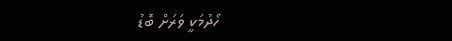ހޯދުމަކީ ވަރަށް ބޮޑު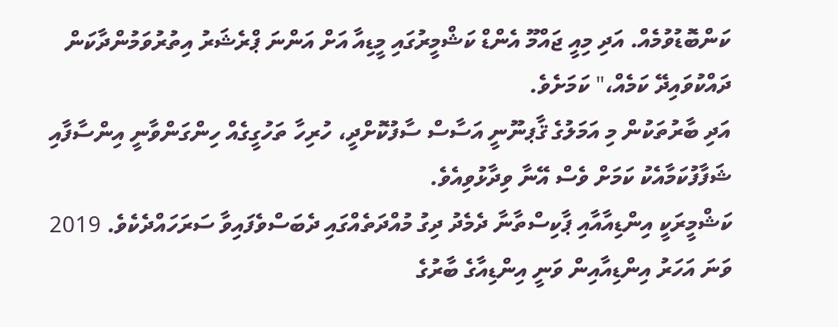ކަންބޮޑުވުމެއް. އަދި މިއީ ޖައްމޫ އެންޑް ކަޝްމީރުގައި މީޑިއާ އަށް އަންނަ ޕްރެޝަރު އިތުރުވަމުންދާކަން ދައްކުވައިދޭ ކަމެއް،" ކަމަށެވެ.
އަދި ބާރުތަކުން މި އަމަލުގެ ޤާޕނޫނީ އަސާސް ސާފުކޮށްދީ، ހުރިހާ ތަހުގީގެއް ހިންގަންވާނީ އިންސާފާއި ޝަފާފުކަމާއެކު ކަމަށް ވެސް އޭނާ ވިދާޅުވިއެވެ.
ކަޝްމީރަކީ އިންޑިއާއާއި ޕާކިސްތާނާ ދެމެދު ދިގު މުއްދަތެއްގައި ދެބަސްވެފައިވާ ސަރަހައްދެކެވެ. 2019 ވަނަ އަހަރު އިންޑިއާއިން ވަނީ އިންޑިއާގެ ބާރުގެ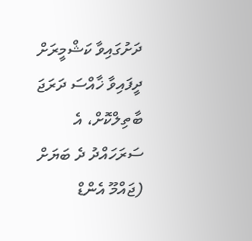ދަށުގައިވާ ކަޝްމީރަށް ދީފައިވާ ޚާއްސަ ދަރަޖަ ބާތިލްކޮށް، އެ ސަރަހައްދު ދެ ބަޔަށް (ޖައްމޫ އެންޑް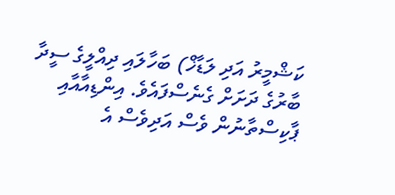ކަޝްމީރު އަދި ލަޑާޚް) ބަހާލައި ދިއްލީގެ ސީދާ ބާރުގެ ދަށަށް ގެނެސްފައެވެ. އިންޑިއާއާއި ޕާކިސްތާނުން ވެސް އަދިވެސް އެ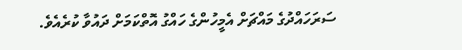ސަރަހައްދުގެ މައްޗަށް އެމީހުންގެ ހައްގު އޮތްކަމަށް ދައުވާ ކުރެއެވެ.